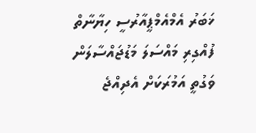ޚަބަރު އެމްއެމްޕީއާރުސީ ހިޔާނާތް
ފުއްގިރި މައްސަލަ މަޑުޖައްސާލަން ވަގުތީ އަމުރަކަށް އެދިއްޖެ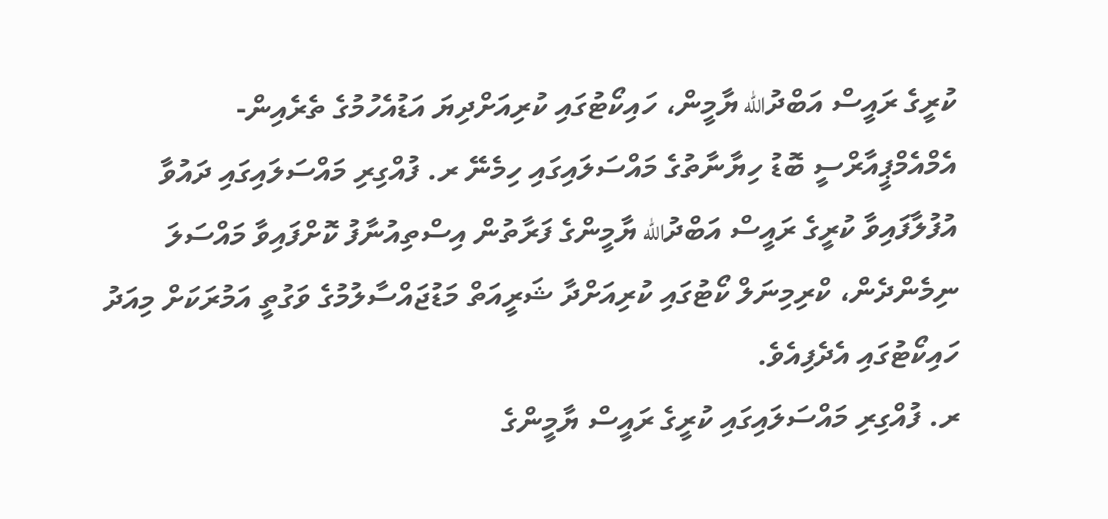ކުރީގެ ރައީސް އަބްދުالله ޔާމީން، ހައިކޯޓުގައި ކުރިއަށްދިޔަ އަޑުއެހުމުގެ ތެރެއިން-
އެމްއެމްޕީއާރްސީ ބޮޑު ހިޔާނާތުގެ މައްސަލައިގައި ހިމެނޭ ރ. ފުއްގިރި މައްސަލައިގައި ދައުވާ އުފުލާފައިވާ ކުރީގެ ރައީސް އަބްދުالله ޔާމީންގެ ފަރާތުން އިސްތިއުނާފު ކޮށްފައިވާ މައްސަލަ ނިމެންދެން، ކްރިމިނަލް ކޯޓުގައި ކުރިއަށްދާ ޝަރީއަތް މަޑުޖައްސާލުމުގެ ވަގުތީ އަމުރަކަށް މިއަދު ހައިކޯޓުގައި އެދެފިއެވެ.
ރ. ފުއްގިރި މައްސަލައިގައި ކުރީގެ ރައީސް ޔާމީންގެ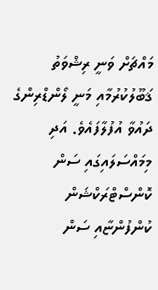މައްޗަށް ވަނީ ރިޝްވަތު ޤަބޫލުކުރުމާއި މަނީ ލޯންޑްރިންގެ ދައުވާ އުފުލާފައެވެ. އަދި މިމައްސަލައިގައި ސަން ކޮންސްޓްރަކްޝަން ކުންފުންޏާއި ސަން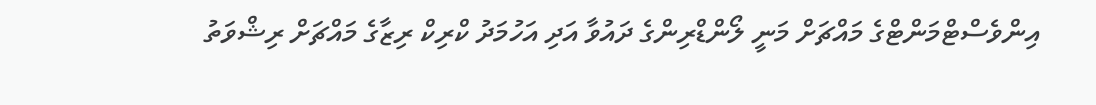އިންވެސްޓްމަންޓްގެ މައްޗަށް މަނީ ލޯންޑްރިންގެ ދައުވާ އަދި އަހުމަދު ކްރިކް ރިޒާގެ މައްޗަށް ރިޝްވަތު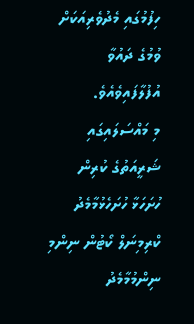ހިފުމުގައި މެދުވެރިއަކަށް ވުމުގެ ދައުވާ އުފުލާފައިވެއެވެ.
މި މައްސަލައިގައި ޝަރީއަތުގެ ކުރިން ހުށަހަޅާ ހުށަހެޅުމާމެދު ކްރިމިނަލް ކޯޓުން ނިންމި ނިންމުމާމެދު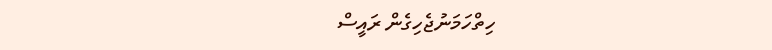ހިތްހަމަނުޖެހިގެން ރައީސް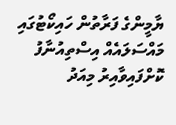ޔާމީންގެ ފަރާތުން ހައިކޯޓުގައި މައްސަލައެއް އިސްތިއުނާފު ކޮށްފައިވާއިރު މިއަދު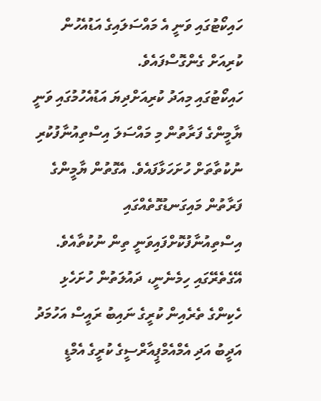ހައިކޯޓުގައި ވަނީ އެ މައްސަލައިގެ އަޑުއެހުން ކުރިއަށް ގެންގޮސްފައެވެ.
ހައިކޯޓުގައި މިއަދު ކުރިއަށްދިޔަ އަޑުއެހުމުގައި ވަނީ ޔާމީންގެ ފަރާތުން މި މައްސަލަ އިސްތިއުނާފުކުރި ނުކުތާތަށް ހުށަހަޅާފައެވެ. އެގޮތުން ޔާމީންގެ ފަރާތުން މައިގަނޑުގޮތެއްގައި އިސްތިއުނާފުކޮށްފައިވަނީ ތިން ނުކުތާއެވެ. އޭގެތެރޭގައި ހިމެނެނީ، ދައުލަތުން ހުށަހެޅި ހެކިންގެ ތެރެއިން ކުރީގެ ނައިބު ރައީސް އަހުމަދު އަދީބު އަދި އެމްއެމްޕީއާރްސީގެ ކުރީގެ އެމްޑީ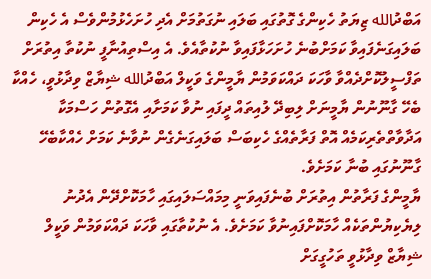އަބްދުالله ޒިޔަތު ހެކިންގެ ގޮތުގައި ބަލައި ނުގަތުމަށް އެދި ހުށަހެޅުމުންވެސް އެ ހެކިން ބަލައިގަނެފައިވާ ކަމަށްބުނެ ހުށަހަޅާފައިވާ ނުކުތާއެވެ. އެ އިސްތިއުނާފީ ނުކުތާ އިތުރަށް ތަފްސީލުކޮށްދެއްވާ ވާހަކަ ދައްކަވަމުން ޔާމީންގެ ވަކީލް އަބްދުالله ޝިޔާޒް ވިދާޅުވީ، ހެއްކާ ބެހޭ ގާނޫނުން ޔާމީނަށް ލިބިދޭ ލުއިތައް ދީފައި ނުވާ ކަމަށާއި އެގޮތުން ހަސްމަކާ އަދާވާތްތެރިކަމެއް އޮތް ފަރާތެއްގެ ހެކިބަސް ބަލައިގަނެގެން ނުވާނެ ކަމަށް ހެއްކާބެހޭ ގާނޫނުގައި ބުނާ ކަމަށެވެ.
ޔާމީންގެ ފަރާތުން އިތުރަށް ބުނެފައިވަނީ މިމައްސަލައިގައި ހާމަކޮށްދޭން އެދުނު ލިޔެކިޔުންތަކެއް ހާމަކޮށްފައިނުވާ ކަމަށެވެ. އެ ނުކުތާގައި ވާހަކަ ދައްކަވަމުން ވަކީލް ޝިޔާޒް ވިދާޅުވީ ތަހުގީގަށް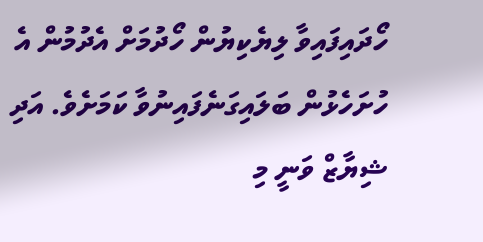ހޯދައިފައިވާ ލިޔެކިޔުން ހޯދުމަށް އެދުމުން އެ ހުށަހެޅުން ބަލައިގަނެފައިނުވާ ކަމަށެވެ. އަދި ޝިޔާޒް ވަނީ މި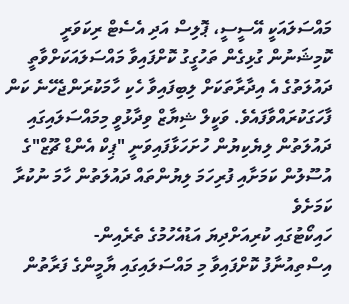މައްސަލައަކީ އޭސީސީ، ޕޮލިސް އަދި އެސެޓް ރިކަވަރީ ކޮމިޝަނުން ގުޅިގެން ތަހުގީގު ކޮށްފައިވާ މައްސަލައަކަށްވާތީ ދައުލަތުގެ އެ އިދާރާތަކަށް ލިބިފައިވާ ހެކި ހާމަކުރަންޖެހޭނެ ކަން ފާހަގަކުރައްވާފައެވެ. ވަކީލް ޝިޔާޒް ވިދާޅުވީ މިމައްސަލައިގައި ދައުލަތުން ލިޔެކިޔުން ހުށަހަޅާފައިވަނީ "ޕިކް އެންޑް ޗޫޒް"ގެ އުސޫލުން ކަމަށާއި ފުރިހަމަ ލިޔުންތައް ދައުލަތުން ހާމަ ނުކުރާ ކަމަށެވެ
ހައިކޯޓުގައި ކުރިއަށްދިޔަ އަޑުއެހުމުގެ ތެރެއިން-
އިސްތިއުނާފު ކޮށްފައިވާ މި މައްސަލައިގައި ޔާމީންގެ ފަރާތުން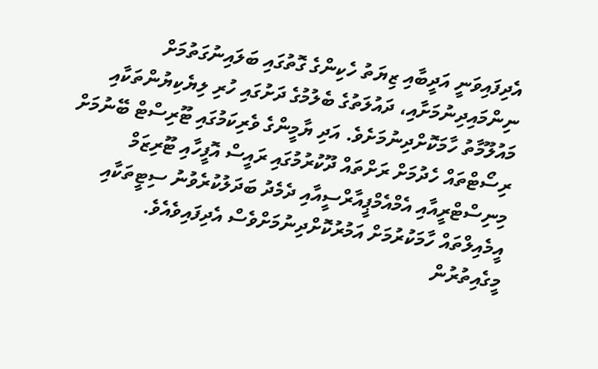އެދިފައިވަނީ އަދީބާއި ޒިޔަތު ހެކިންގެ ގޮތުގައި ބަލައިނުގަތުމަށް ނިންމައިދިނުމަށާއި، ދައުލަތުގެ ބެލުމުގެ ދަށުގައި ހުރި ލިޔެކިޔުންތަކާއި މައުލޫމާތު ހާމަކޮށްދިނުމަށެވެ. އަދި ޔާމީންގެ ވެރިކަމުގައި ޓޫރިސްޓް ބޭނުމަށް ރިސޯޓްތައް ހެދުމަށް ރަށްތައް ދޫކުރުމުގައި ރައީސް އޮފީހާއި ޓޫރިޒަމް މިނިސްޓްރީއާއި އެމްއެމްޕީއާރްސީއާއި ދެމެދު ބަދަލުކުރެވުނު ސިޓީތަކާއި އީމެއިލްތައް ހާމަކުރުމަށް އަމުރުކޮށްދިނުމަށްވެސް އެދިފައިވެއެވެ.
މީގެއިތުރުން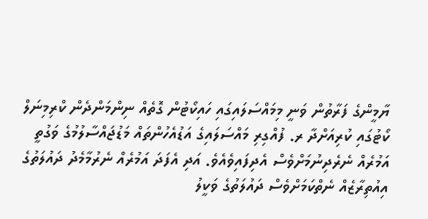ޔާމީންގެ ފަރާތުން ވަނީ މިމައްސަލައިގައި ހައިކޯޓުން ގޮތެއް ނިންމަންދެން ކްރިމިނަލް ކޯޓުގައި ކުރިއަށްދާ ރ. ފުއްގިރި މައްސަލައިގެ އަޑުއެހުންތައް މަޑުޖައްސާލުމުގެ ވަގުތީ އަމުރެއް ނެރެދިނުމަށްވެސް އެދިފައިވެއެވެ. އަދި އެފަދަ އަމުރެއް ނެރުމާމެދު ދައުލަތުގެ އިއުތިރާޒެއް ނެތްކަމަށްވެސް ދައުލަތުގެ ވަކީލު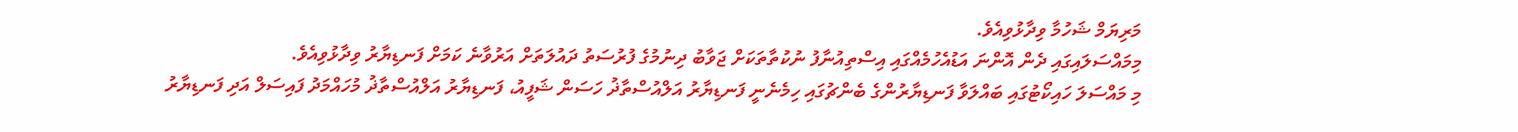މަރިޔަމް ޝަހުމާ ވިދާޅުވިއެވެ.
މިމައްސަލައިގައި ދެން އޮންނަ އަޑުއެހުމެއްގައި އިސްތިއުނާފު ނުކުތާތަކަށް ޖަވާބު ދިނުމުގެ ފުރުސަތު ދައުލަތަށް އަރުވާނެ ކަމަށް ފަނޑިޔާރު ވިދާޅުވިއެވެ.
މި މައްސަލަ ހައިކޯޓުގައި ބައްލަވާ ފަނޑިޔާރުންގެ ބެންޗުގައި ހިމެނެނީ ފަނޑިޔާރު އަލްއުސްތާޛު ހަސަން ޝަފީއު، ފަނޑިޔާރު އަލްއުސްތާޛު މުހައްމަދު ފައިސަލް އަދި ފަނޑިޔާރު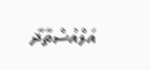އަލްއުސްތާޛާ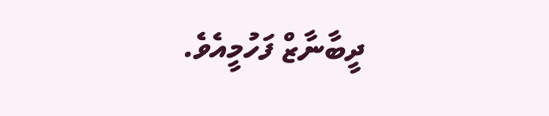ދީބާނާޒް ފަހުމީއެވެ.